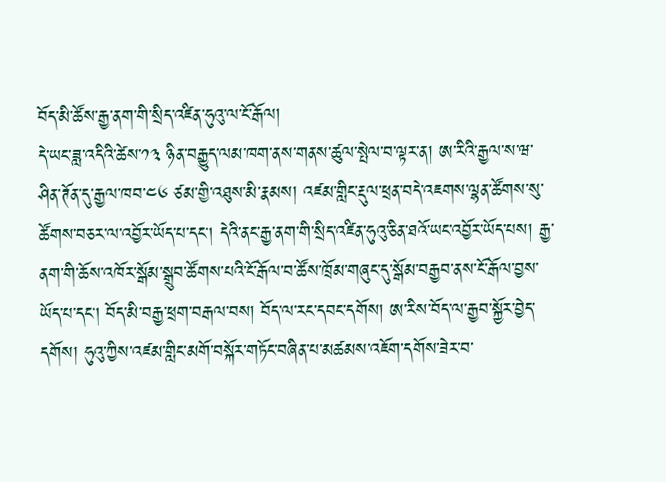བོད་མི་ཚོས་རྒྱ་ནག་གི་སྲིད་འཛིན་ཧུའུ་ལ་ངོ་རྒོལ།
དེ་ཡང་ཟླ་འདིའི་ཚེས་༡༣ ཉིན་བརྒྱུད་ལམ་ཁག་ནས་གནས་ཚུལ་སྤེལ་བ་ལྟར་ན། ཨ་རིའི་རྒྱལ་ས་ཝ་ཤིན་ཊོན་དུ་རྒྱལ་ཁབ་༤༦ ཙམ་གྱི་འཐུས་མི་རྣམས། འཛམ་གླིང་རྡུལ་ཕྲན་བདེ་འཇགས་ལྷན་ཚོགས་སུ་ཚོགས་བཅར་ལ་འབྱོར་ཡོད་པ་དང། དེའི་ནང་རྒྱ་ནག་གི་སྲིད་འཛིན་ཧུའུ་ཅིན་ཐའོ་ཡང་འབྱོར་ཡོད་པས། རྒྱ་ནག་གི་ཆོས་འཁོར་སྒོམ་སྒྲུབ་ཚོགས་པའི་ངོ་རྒོལ་བ་ཚོས་ཁྲོམ་གཞུང་དུ་སྒོམ་བརྒྱབ་ནས་ངོ་རྒོལ་བྱས་ཡོད་པ་དང། བོད་མི་བརྒྱ་ཕྲག་བརྒལ་བས། བོད་ལ་རང་དབང་དགོས། ཨ་རིས་བོད་ལ་རྒྱབ་སྐྱོར་བྱེད་དགོས། ཧུའུ་ཀྱིས་འཛམ་གླིང་མགོ་བསྐོར་གཏོང་བཞིན་པ་མཚམས་འཇོག་དགོས་ཟེར་བ་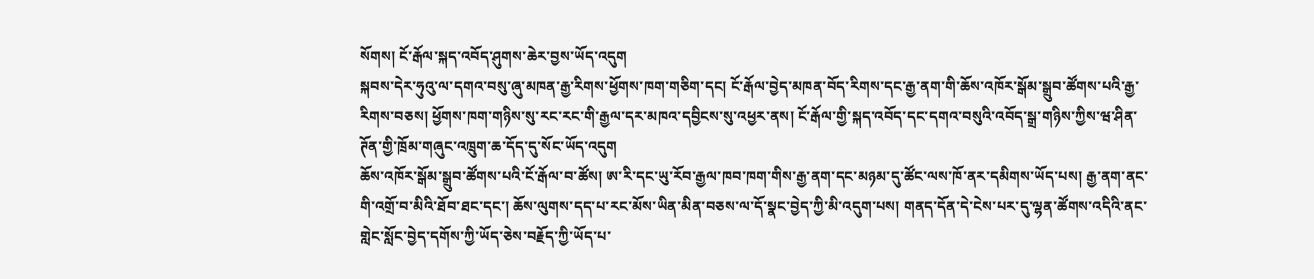སོགས། ངོ་རྒོལ་སྐད་འབོད་ཤུགས་ཆེར་བྱས་ཡོད་འདུག
སྐབས་དེར་ཧུའུ་ལ་དགའ་བསུ་ཞུ་མཁན་རྒྱ་རིགས་ཕྱོགས་ཁག་གཅིག་དང། ངོ་རྒོལ་བྱེད་མཁན་བོད་རིགས་དང་རྒྱ་ནག་གི་ཆོས་འཁོར་སྒོམ་སྒྲུབ་ཚོགས་པའི་རྒྱ་རིགས་བཅས། ཕྱོགས་ཁག་གཉིས་སུ་རང་རང་གི་རྒྱལ་དར་མཁའ་དབྱིངས་སུ་འཕྱར་ནས། ངོ་རྒོལ་གྱི་སྐད་འབོད་དང་དགའ་བསུའི་འབོད་སྒྲ་གཉིས་ཀྱིས་ཝ་ཤིན་ཊོན་གྱི་ཁྲོམ་གཞུང་འཁྲུག་ཆ་དོད་དུ་སོང་ཡོད་འདུག
ཆོས་འཁོར་སྒོམ་སྒྲུབ་ཚོགས་པའི་ངོ་རྒོལ་བ་ཚོས། ཨ་རི་དང་ཡུ་རོབ་རྒྱལ་ཁབ་ཁག་གིས་རྒྱ་ནག་དང་མཉམ་དུ་ཚོང་ལས་ཁོ་ནར་དམིགས་ཡོད་པས། རྒྱ་ནག་ནང་གི་འགྲོ་བ་མིའི་ཐོབ་ཐང་དང་། ཆོས་ལུགས་དད་པ་རང་མོས་ཡིན་མིན་བཅས་ལ་དོ་སྣང་བྱེད་ཀྱི་མི་འདུག་པས། གནད་དོན་དེ་ངེས་པར་དུ་ལྷན་ཚོགས་འདིའི་ནང་གླེང་སློང་བྱེད་དགོས་ཀྱི་ཡོད་ཅེས་བརྗོད་ཀྱི་ཡོད་པ་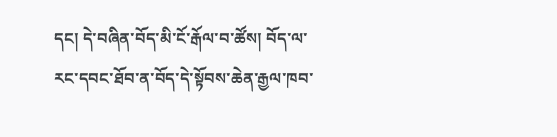དང། དེ་བཞིན་བོད་མི་ངོ་རྒོལ་བ་ཚོས། བོད་ལ་རང་དབང་ཐོབ་ན་བོད་དེ་སྟོབས་ཆེན་རྒྱལ་ཁབ་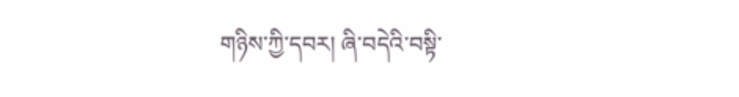གཉིས་ཀྱི་དབར། ཞི་བདེའི་བསྟི་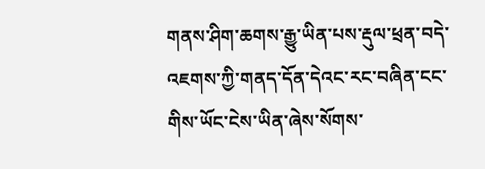གནས་ཤིག་ཆགས་རྒྱུ་ཡིན་པས་རྡུལ་ཕྲན་བདེ་འཇགས་ཀྱི་གནད་དོན་དེའང་རང་བཞིན་ངང་གིས་ཡོང་ངེས་ཡིན་ཞེས་སོགས་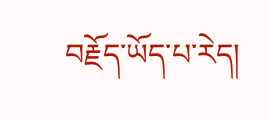བརྗོད་ཡོད་པ་རེད།